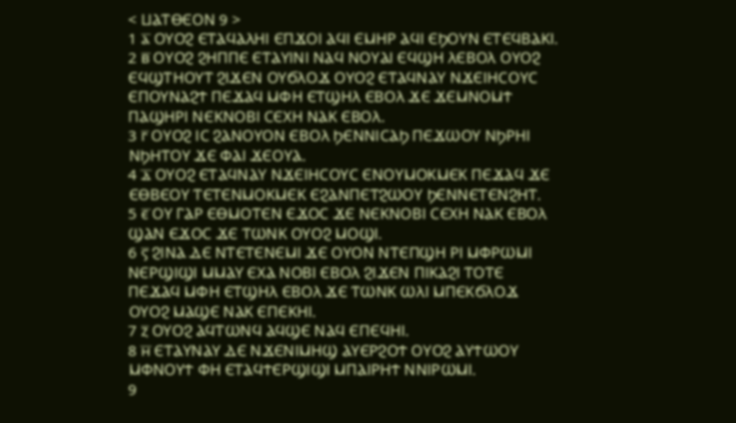< ⳘⲀⲦⲐⲈⲞⲚ 9 >
1 ⲁ̅ ⲞⲨⲞϨ ⲈⲦⲀϤⲀⲖⲎⲒ ⲈⲠϪⲞⲒ ⲀϤⲒ ⲈⲘⲎⲢ ⲀϤⲒ ⲈϦⲞⲨⲚ ⲈⲦⲈϤⲂⲀⲔⲒ.
2 ⲃ̅ ⲞⲨⲞϨ ϨⲎⲠⲠⲈ ⲈⲦⲀⲨⲒⲚⲒ ⲚⲀϤ ⲚⲞⲨⲀⲒ ⲈϤϢⲎ ⲖⲈⲂⲞⲖ ⲞⲨⲞϨ ⲈϤϢⲦⲎⲞⲨⲦ ϨⲒϪⲈⲚ ⲞⲨϬⲖⲞϪ ⲞⲨⲞϨ ⲈⲦⲀϤⲚⲀⲨ ⲚϪⲈⲒⲎⲤⲞⲨⲤ ⲈⲠⲞⲨⲚⲀϨϮ ⲠⲈϪⲀϤ ⲘⲪⲎ ⲈⲦϢⲎⲖ ⲈⲂⲞⲖ ϪⲈ ϪⲈⲘⲚⲞⲘϮ ⲠⲀϢⲎⲢⲒ ⲚⲈⲔⲚⲞⲂⲒ ⲤⲈⲬⲎ ⲚⲀⲔ ⲈⲂⲞⲖ.
3 ⲅ̅ ⲞⲨⲞϨ ⲒⲤ ϨⲀⲚⲞⲨⲞⲚ ⲈⲂⲞⲖ ϦⲈⲚⲚⲒⲤⲀϦ ⲠⲈϪⲰⲞⲨ ⲚϦⲢⲎⲒ ⲚϦⲎⲦⲞⲨ ϪⲈ ⲪⲀⲒ ϪⲈⲞⲨⲀ.
4 ⲇ̅ ⲞⲨⲞϨ ⲈⲦⲀϤⲚⲀⲨ ⲚϪⲈⲒⲎⲤⲞⲨⲤ ⲈⲚⲞⲨⲘⲞⲔⲘⲈⲔ ⲠⲈϪⲀϤ ϪⲈ ⲈⲐⲂⲈⲞⲨ ⲦⲈⲦⲈⲚⲘⲞⲔⲘⲈⲔ ⲈϨⲀⲚⲠⲈⲦϨⲰⲞⲨ ϦⲈⲚⲚⲈⲦⲈⲚϨⲎⲦ.
5 ⲉ̅ ⲞⲨ ⲄⲀⲢ ⲈⲐⲘⲞⲦⲈⲚ ⲈϪⲞⲤ ϪⲈ ⲚⲈⲔⲚⲞⲂⲒ ⲤⲈⲬⲎ ⲚⲀⲔ ⲈⲂⲞⲖ ϢⲀⲚ ⲈϪⲞⲤ ϪⲈ ⲦⲰⲚⲔ ⲞⲨⲞϨ ⲘⲞϢⲒ.
6 ⲋ̅ ϨⲒⲚⲀ ⲆⲈ ⲚⲦⲈⲦⲈⲚⲈⲘⲒ ϪⲈ ⲞⲨⲞⲚ ⲚⲦⲈⲠϢⲎ ⲢⲒ ⲘⲪⲢⲰⲘⲒ ⲚⲈⲢϢⲒϢⲒ ⲘⲘⲀⲨ ⲈⲬⲀ ⲚⲞⲂⲒ ⲈⲂⲞⲖ ϨⲒϪⲈⲚ ⲠⲒⲔⲀϨⲒ ⲦⲞⲦⲈ ⲠⲈϪⲀϤ ⲘⲪⲎ ⲈⲦϢⲎⲖ ⲈⲂⲞⲖ ϪⲈ ⲦⲰⲚⲔ ⲰⲖⲒ ⲘⲠⲈⲔϬⲖⲞϪ ⲞⲨⲞϨ ⲘⲀϢⲈ ⲚⲀⲔ ⲈⲠⲈⲔⲎⲒ.
7 ⲍ̅ ⲞⲨⲞϨ ⲀϤⲦⲰⲚϤ ⲀϤϢⲈ ⲚⲀϤ ⲈⲠⲈϤⲎⲒ.
8 ⲏ̅ ⲈⲦⲀⲨⲚⲀⲨ ⲆⲈ ⲚϪⲈⲚⲒⲘⲎϢ ⲀⲨⲈⲢϨⲞϮ ⲞⲨⲞϨ ⲀⲨϮⲰⲞⲨ ⲘⲪⲚⲞⲨϮ ⲪⲎ ⲈⲦⲀϤϮⲈⲢϢⲒϢⲒ ⲘⲠⲀⲒⲢⲎϮ ⲚⲚⲒⲢⲰⲘⲒ.
9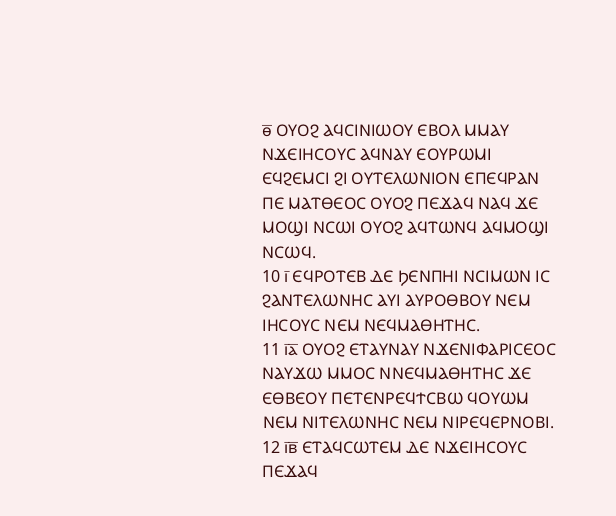ⲑ̅ ⲞⲨⲞϨ ⲀϤⲤⲒⲚⲒⲰⲞⲨ ⲈⲂⲞⲖ ⲘⲘⲀⲨ ⲚϪⲈⲒⲎⲤⲞⲨⲤ ⲀϤⲚⲀⲨ ⲈⲞⲨⲢⲰⲘⲒ ⲈϤϨⲈⲘⲤⲒ ϨⲒ ⲞⲨⲦⲈⲖⲰⲚⲒⲞⲚ ⲈⲠⲈϤⲢⲀⲚ ⲠⲈ ⲘⲀⲦⲐⲈⲞⲤ ⲞⲨⲞϨ ⲠⲈϪⲀϤ ⲚⲀϤ ϪⲈ ⲘⲞϢⲒ ⲚⲤⲰⲒ ⲞⲨⲞϨ ⲀϤⲦⲰⲚϤ ⲀϤⲘⲞϢⲒ ⲚⲤⲰϤ.
10 ⲓ̅ ⲈϤⲢⲞⲦⲈⲂ ⲆⲈ ϦⲈⲚⲠⲎⲒ ⲚⲤⲒⲘⲰⲚ ⲒⲤ ϨⲀⲚⲦⲈⲖⲰⲚⲎⲤ ⲀⲨⲒ ⲀⲨⲢⲞⲐⲂⲞⲨ ⲚⲈⲘ ⲒⲎⲤⲞⲨⲤ ⲚⲈⲘ ⲚⲈϤⲘⲀⲐⲎⲦⲎⲤ.
11 ⲓ̅ⲁ̅ ⲞⲨⲞϨ ⲈⲦⲀⲨⲚⲀⲨ ⲚϪⲈⲚⲒⲪⲀⲢⲒⲤⲈⲞⲤ ⲚⲀⲨϪⲰ ⲘⲘⲞⲤ ⲚⲚⲈϤⲘⲀⲐⲎⲦⲎⲤ ϪⲈ ⲈⲐⲂⲈⲞⲨ ⲠⲈⲦⲈⲚⲢⲈϤϮⲤⲂⲰ ϤⲞⲨⲰⲘ ⲚⲈⲘ ⲚⲒⲦⲈⲖⲰⲚⲎⲤ ⲚⲈⲘ ⲚⲒⲢⲈϤⲈⲢⲚⲞⲂⲒ.
12 ⲓ̅ⲃ̅ ⲈⲦⲀϤⲤⲰⲦⲈⲘ ⲆⲈ ⲚϪⲈⲒⲎⲤⲞⲨⲤ ⲠⲈϪⲀϤ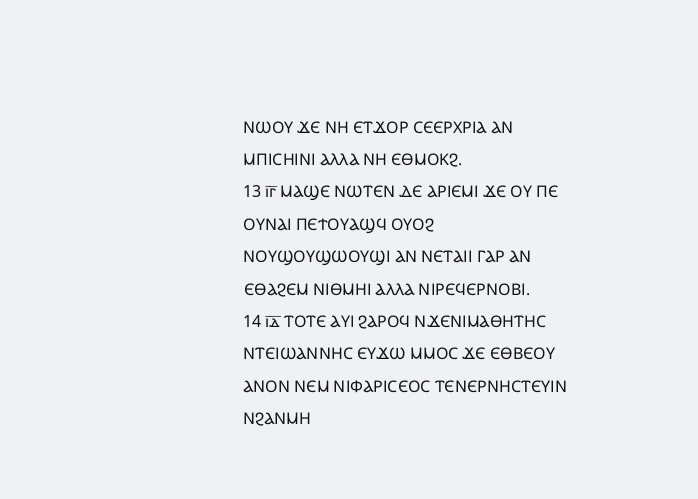ⲚⲰⲞⲨ ϪⲈ ⲚⲎ ⲈⲦϪⲞⲢ ⲤⲈⲈⲢⲬⲢⲒⲀ ⲀⲚ ⲘⲠⲒⲤⲎⲒⲚⲒ ⲀⲖⲖⲀ ⲚⲎ ⲈⲐⲘⲞⲔϨ.
13 ⲓ̅ⲅ̅ ⲘⲀϢⲈ ⲚⲰⲦⲈⲚ ⲆⲈ ⲀⲢⲒⲈⲘⲒ ϪⲈ ⲞⲨ ⲠⲈ ⲞⲨⲚⲀⲒ ⲠⲈϮⲞⲨⲀϢϤ ⲞⲨⲞϨ ⲚⲞⲨϢⲞⲨϢⲰⲞⲨϢⲒ ⲀⲚ ⲚⲈⲦⲀⲒⲒ ⲄⲀⲢ ⲀⲚ ⲈⲐⲀϨⲈⲘ ⲚⲒⲐⲘⲎⲒ ⲀⲖⲖⲀ ⲚⲒⲢⲈϤⲈⲢⲚⲞⲂⲒ.
14 ⲓ̅ⲇ̅ ⲦⲞⲦⲈ ⲀⲨⲒ ϨⲀⲢⲞϤ ⲚϪⲈⲚⲒⲘⲀⲐⲎⲦⲎⲤ ⲚⲦⲈⲒⲰⲀⲚⲚⲎⲤ ⲈⲨϪⲰ ⲘⲘⲞⲤ ϪⲈ ⲈⲐⲂⲈⲞⲨ ⲀⲚⲞⲚ ⲚⲈⲘ ⲚⲒⲪⲀⲢⲒⲤⲈⲞⲤ ⲦⲈⲚⲈⲢⲚⲎⲤⲦⲈⲨⲒⲚ ⲚϨⲀⲚⲘⲎ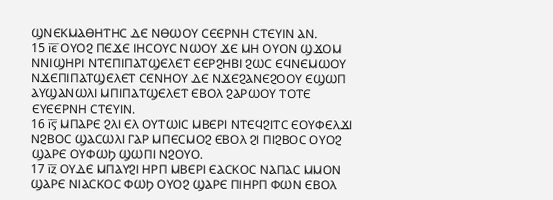ϢⲚⲈⲔⲘⲀⲐⲎⲦⲎⲤ ⲆⲈ ⲚⲐⲰⲞⲨ ⲤⲈⲈⲢⲚⲎ ⲤⲦⲈⲨⲒⲚ ⲀⲚ.
15 ⲓ̅ⲉ̅ ⲞⲨⲞϨ ⲠⲈϪⲈ ⲒⲎⲤⲞⲨⲤ ⲚⲰⲞⲨ ϪⲈ ⲘⲎ ⲞⲨⲞⲚ ϢϪⲞⲘ ⲚⲚⲒϢⲎⲢⲒ ⲚⲦⲈⲠⲒⲠⲀⲦϢⲈⲖⲈⲦ ⲈⲈⲢϨⲎⲂⲒ ϨⲰⲤ ⲈϤⲚⲈⲘⲰⲞⲨ ⲚϪⲈⲠⲒⲠⲀⲦϢⲈⲖⲈⲦ ⲤⲈⲚⲎⲞⲨ ⲆⲈ ⲚϪⲈϨⲀⲚⲈϨⲞⲞⲨ ⲈϢⲰⲠ ⲀⲨϢⲀⲚⲰⲖⲒ ⲘⲠⲒⲠⲀⲦϢⲈⲖⲈⲦ ⲈⲂⲞⲖ ϨⲀⲢⲰⲞⲨ ⲦⲞⲦⲈ ⲈⲨⲈⲈⲢⲚⲎ ⲤⲦⲈⲨⲒⲚ.
16 ⲓ̅ⲋ̅ ⲘⲠⲀⲢⲈ ϨⲖⲒ ⲈⲖ ⲞⲨⲦⲰⲒⲤ ⲘⲂⲈⲢⲒ ⲚⲦⲈϤϨⲒⲦⲤ ⲈⲞⲨⲪⲈⲖϪⲒ ⲚϨⲂⲞⲤ ϢⲀⲤⲰⲖⲒ ⲄⲀⲢ ⲘⲠⲈⲤⲘⲞϨ ⲈⲂⲞⲖ ϨⲒ ⲠⲒϨⲂⲞⲤ ⲞⲨⲞϨ ϢⲀⲢⲈ ⲞⲨⲪⲰϦ ϢⲰⲠⲒ ⲚϨⲞⲨⲞ.
17 ⲓ̅ⲍ̅ ⲞⲨⲆⲈ ⲘⲠⲀⲨϨⲒ ⲎⲢⲠ ⲘⲂⲈⲢⲒ ⲈⲀⲤⲔⲞⲤ ⲚⲀⲠⲀⲤ ⲘⲘⲞⲚ ϢⲀⲢⲈ ⲚⲒⲀⲤⲔⲞⲤ ⲪⲰϦ ⲞⲨⲞϨ ϢⲀⲢⲈ ⲠⲒⲎⲢⲠ ⲪⲰⲚ ⲈⲂⲞⲖ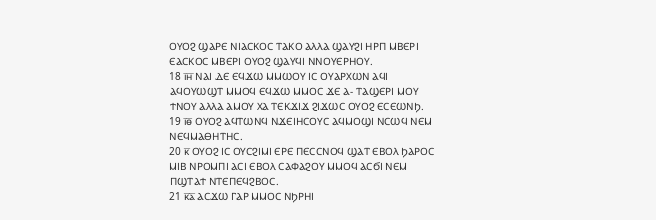ⲞⲨⲞϨ ϢⲀⲢⲈ ⲚⲒⲀⲤⲔⲞⲤ ⲦⲀⲔⲞ ⲀⲖⲖⲀ ϢⲀⲨϨⲒ ⲎⲢⲠ ⲘⲂⲈⲢⲒ ⲈⲀⲤⲔⲞⲤ ⲘⲂⲈⲢⲒ ⲞⲨⲞϨ ϢⲀⲨϤⲒ ⲚⲚⲞⲨⲈⲢⲎⲞⲨ.
18 ⲓ̅ⲏ̅ ⲚⲀⲒ ⲆⲈ ⲈϤϪⲰ ⲘⲘⲰⲞⲨ ⲒⲤ ⲞⲨⲀⲢⲬⲰⲚ ⲀϤⲒ ⲀϤⲞⲨⲰϢⲦ ⲘⲘⲞϤ ⲈϤϪⲰ ⲘⲘⲞⲤ ϪⲈ Ⲁ- ⲦⲀϢⲈⲢⲒ ⲘⲞⲨ ϮⲚⲞⲨ ⲀⲖⲖⲀ ⲀⲘⲞⲨ ⲬⲀ ⲦⲈⲔϪⲒϪ ϨⲒϪⲰⲤ ⲞⲨⲞϨ ⲈⲤⲈⲰⲚϦ.
19 ⲓ̅ⲑ̅ ⲞⲨⲞϨ ⲀϤⲦⲰⲚϤ ⲚϪⲈⲒⲎⲤⲞⲨⲤ ⲀϤⲘⲞϢⲒ ⲚⲤⲰϤ ⲚⲈⲘ ⲚⲈϤⲘⲀⲐⲎⲦⲎⲤ.
20 ⲕ̅ ⲞⲨⲞϨ ⲒⲤ ⲞⲨⲤϨⲒⲘⲒ ⲈⲢⲈ ⲠⲈⲤⲤⲚⲞϤ ϢⲀⲦ ⲈⲂⲞⲖ ϦⲀⲢⲞⲤ ⲘⲒⲂ ⲚⲢⲞⲘⲠⲒ ⲀⲤⲒ ⲈⲂⲞⲖ ⲤⲀⲪⲀϨⲞⲨ ⲘⲘⲞϤ ⲀⲤϬⲒ ⲚⲈⲘ ⲠϢⲦⲀϮ ⲚⲦⲈⲠⲈϤϨⲂⲞⲤ.
21 ⲕ̅ⲁ̅ ⲀⲤϪⲰ ⲄⲀⲢ ⲘⲘⲞⲤ ⲚϦⲢⲎⲒ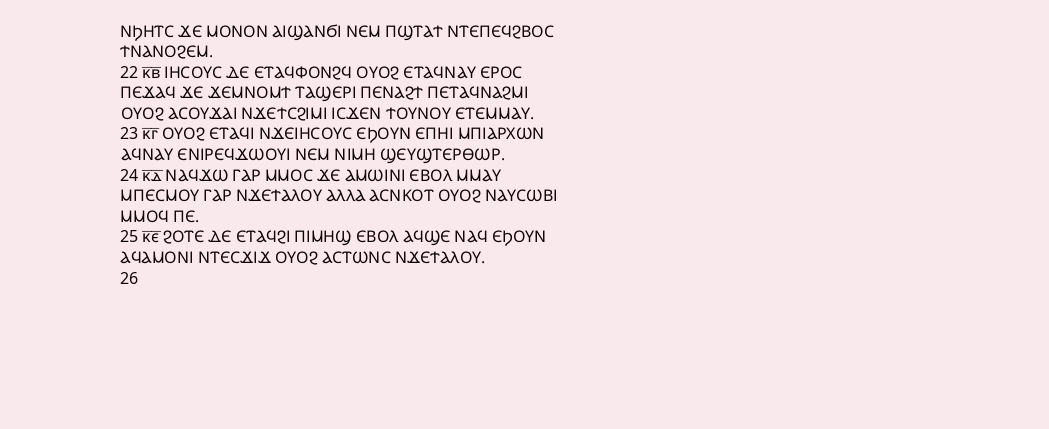ⲚϦⲎⲦⲤ ϪⲈ ⲘⲞⲚⲞⲚ ⲀⲒϢⲀⲚϬⲒ ⲚⲈⲘ ⲠϢⲦⲀϮ ⲚⲦⲈⲠⲈϤϨⲂⲞⲤ ϮⲚⲀⲚⲞϨⲈⲘ.
22 ⲕ̅ⲃ̅ ⲒⲎⲤⲞⲨⲤ ⲆⲈ ⲈⲦⲀϤⲪⲞⲚϨϤ ⲞⲨⲞϨ ⲈⲦⲀϤⲚⲀⲨ ⲈⲢⲞⲤ ⲠⲈϪⲀϤ ϪⲈ ϪⲈⲘⲚⲞⲘϮ ⲦⲀϢⲈⲢⲒ ⲠⲈⲚⲀϨϮ ⲠⲈⲦⲀϤⲚⲀϨⲘⲒ ⲞⲨⲞϨ ⲀⲤⲞⲨϪⲀⲒ ⲚϪⲈϮⲤϨⲒⲘⲒ ⲒⲤϪⲈⲚ ϮⲞⲨⲚⲞⲨ ⲈⲦⲈⲘⲘⲀⲨ.
23 ⲕ̅ⲅ̅ ⲞⲨⲞϨ ⲈⲦⲀϤⲒ ⲚϪⲈⲒⲎⲤⲞⲨⲤ ⲈϦⲞⲨⲚ ⲈⲠⲎⲒ ⲘⲠⲒⲀⲢⲬⲰⲚ ⲀϤⲚⲀⲨ ⲈⲚⲒⲢⲈϤϪⲰⲞⲨⲒ ⲚⲈⲘ ⲚⲒⲘⲎ ϢⲈⲨϢⲦⲈⲢⲐⲰⲢ.
24 ⲕ̅ⲇ̅ ⲚⲀϤϪⲰ ⲄⲀⲢ ⲘⲘⲞⲤ ϪⲈ ⲀⲘⲰⲒⲚⲒ ⲈⲂⲞⲖ ⲘⲘⲀⲨ ⲘⲠⲈⲤⲘⲞⲨ ⲄⲀⲢ ⲚϪⲈϮⲀⲖⲞⲨ ⲀⲖⲖⲀ ⲀⲤⲚⲔⲞⲦ ⲞⲨⲞϨ ⲚⲀⲨⲤⲰⲂⲒ ⲘⲘⲞϤ ⲠⲈ.
25 ⲕ̅ⲉ̅ ϨⲞⲦⲈ ⲆⲈ ⲈⲦⲀϤϨⲒ ⲠⲒⲘⲎϢ ⲈⲂⲞⲖ ⲀϤϢⲈ ⲚⲀϤ ⲈϦⲞⲨⲚ ⲀϤⲀⲘⲞⲚⲒ ⲚⲦⲈⲤϪⲒϪ ⲞⲨⲞϨ ⲀⲤⲦⲰⲚⲤ ⲚϪⲈϮⲀⲖⲞⲨ.
26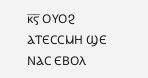ⲕ̅ⲋ̅ ⲞⲨⲞϨ ⲀⲦⲈⲤⲤⲘⲎ ϢⲈ ⲚⲀⲤ ⲈⲂⲞⲖ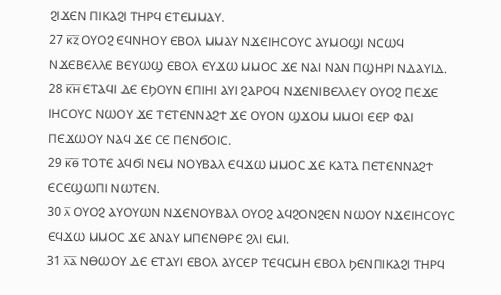ϨⲒϪⲈⲚ ⲠⲒⲔⲀϨⲒ ⲦⲎⲢϤ ⲈⲦⲈⲘⲘⲀⲨ.
27 ⲕ̅ⲍ̅ ⲞⲨⲞϨ ⲈϤⲚⲎⲞⲨ ⲈⲂⲞⲖ ⲘⲘⲀⲨ ⲚϪⲈⲒⲎⲤⲞⲨⲤ ⲀⲨⲘⲞϢⲒ ⲚⲤⲰϤ ⲚϪⲈⲂⲈⲖⲖⲈ ⲂⲈⲨⲰϢ ⲈⲂⲞⲖ ⲈⲨϪⲰ ⲘⲘⲞⲤ ϪⲈ ⲚⲀⲒ ⲚⲀⲚ ⲠϢⲎⲢⲒ ⲚⲆⲀⲨⲒⲆ.
28 ⲕ̅ⲏ̅ ⲈⲦⲀϤⲒ ⲆⲈ ⲈϦⲞⲨⲚ ⲈⲠⲒⲎⲒ ⲀⲨⲒ ϨⲀⲢⲞϤ ⲚϪⲈⲚⲒⲂⲈⲖⲖⲈⲨ ⲞⲨⲞϨ ⲠⲈϪⲈ ⲒⲎⲤⲞⲨⲤ ⲚⲰⲞⲨ ϪⲈ ⲦⲈⲦⲈⲚⲚⲀϨϮ ϪⲈ ⲞⲨⲞⲚ ϢϪⲞⲘ ⲘⲘⲞⲒ ⲈⲈⲢ ⲪⲀⲒ ⲠⲈϪⲰⲞⲨ ⲚⲀϤ ϪⲈ ⲤⲈ ⲠⲈⲚϬⲞⲒⲤ.
29 ⲕ̅ⲑ̅ ⲦⲞⲦⲈ ⲀϤϬⲒ ⲚⲈⲘ ⲚⲞⲨⲂⲀⲖ ⲈϤϪⲰ ⲘⲘⲞⲤ ϪⲈ ⲔⲀⲦⲀ ⲠⲈⲦⲈⲚⲚⲀϨϮ ⲈⲤⲈϢⲰⲠⲒ ⲚⲰⲦⲈⲚ.
30 ⲗ̅ ⲞⲨⲞϨ ⲀⲨⲞⲨⲰⲚ ⲚϪⲈⲚⲞⲨⲂⲀⲖ ⲞⲨⲞϨ ⲀϤϨⲞⲚϨⲈⲚ ⲚⲰⲞⲨ ⲚϪⲈⲒⲎⲤⲞⲨⲤ ⲈϤϪⲰ ⲘⲘⲞⲤ ϪⲈ ⲀⲚⲀⲨ ⲘⲠⲈⲚⲐⲢⲈ ϨⲖⲒ ⲈⲘⲒ.
31 ⲗ̅ⲁ̅ ⲚⲐⲰⲞⲨ ⲆⲈ ⲈⲦⲀⲨⲒ ⲈⲂⲞⲖ ⲀⲨⲤⲈⲢ ⲦⲈϤⲤⲘⲎ ⲈⲂⲞⲖ ϦⲈⲚⲠⲒⲔⲀϨⲒ ⲦⲎⲢϤ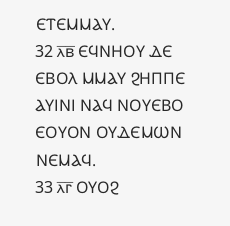ⲈⲦⲈⲘⲘⲀⲨ.
32 ⲗ̅ⲃ̅ ⲈϤⲚⲎⲞⲨ ⲆⲈ ⲈⲂⲞⲖ ⲘⲘⲀⲨ ϨⲎⲠⲠⲈ ⲀⲨⲒⲚⲒ ⲚⲀϤ ⲚⲞⲨⲈⲂⲞ ⲈⲞⲨⲞⲚ ⲞⲨⲆⲈⲘⲰⲚ ⲚⲈⲘⲀϤ.
33 ⲗ̅ⲅ̅ ⲞⲨⲞϨ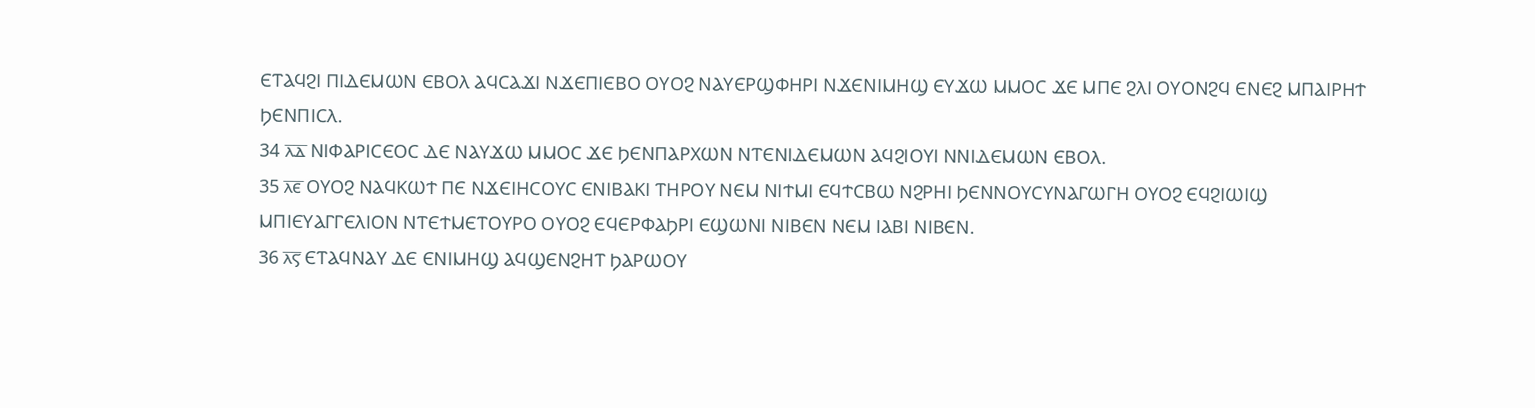ⲈⲦⲀϤϨⲒ ⲠⲒⲆⲈⲘⲰⲚ ⲈⲂⲞⲖ ⲀϤⲤⲀϪⲒ ⲚϪⲈⲠⲒⲈⲂⲞ ⲞⲨⲞϨ ⲚⲀⲨⲈⲢϢⲪⲎⲢⲒ ⲚϪⲈⲚⲒⲘⲎϢ ⲈⲨϪⲰ ⲘⲘⲞⲤ ϪⲈ ⲘⲠⲈ ϨⲖⲒ ⲞⲨⲞⲚϨϤ ⲈⲚⲈϨ ⲘⲠⲀⲒⲢⲎϮ ϦⲈⲚⲠⲒⲤⲖ.
34 ⲗ̅ⲇ̅ ⲚⲒⲪⲀⲢⲒⲤⲈⲞⲤ ⲆⲈ ⲚⲀⲨϪⲰ ⲘⲘⲞⲤ ϪⲈ ϦⲈⲚⲠⲀⲢⲬⲰⲚ ⲚⲦⲈⲚⲒⲆⲈⲘⲰⲚ ⲀϤϨⲒⲞⲨⲒ ⲚⲚⲒⲆⲈⲘⲰⲚ ⲈⲂⲞⲖ.
35 ⲗ̅ⲉ̅ ⲞⲨⲞϨ ⲚⲀϤⲔⲰϮ ⲠⲈ ⲚϪⲈⲒⲎⲤⲞⲨⲤ ⲈⲚⲒⲂⲀⲔⲒ ⲦⲎⲢⲞⲨ ⲚⲈⲘ ⲚⲒϮⲘⲒ ⲈϤϮⲤⲂⲰ ⲚϨⲢⲎⲒ ϦⲈⲚⲚⲞⲨⲤⲨⲚⲀⲄⲰⲄⲎ ⲞⲨⲞϨ ⲈϤϨⲒⲰⲒϢ ⲘⲠⲒⲈⲨⲀⲄⲄⲈⲖⲒⲞⲚ ⲚⲦⲈϮⲘⲈⲦⲞⲨⲢⲞ ⲞⲨⲞϨ ⲈϤⲈⲢⲪⲀϦⲢⲒ ⲈϢⲰⲚⲒ ⲚⲒⲂⲈⲚ ⲚⲈⲘ ⲒⲀⲂⲒ ⲚⲒⲂⲈⲚ.
36 ⲗ̅ⲋ̅ ⲈⲦⲀϤⲚⲀⲨ ⲆⲈ ⲈⲚⲒⲘⲎϢ ⲀϤϢⲈⲚϨⲎⲦ ϦⲀⲢⲰⲞⲨ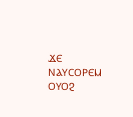ϪⲈ ⲚⲀⲨⲤⲞⲢⲈⲘ ⲞⲨⲞϨ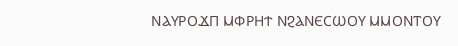ⲚⲀⲨⲢⲞϪⲠ ⲘⲪⲢⲎϮ ⲚϨⲀⲚⲈⲤⲰⲞⲨ ⲘⲘⲞⲚⲦⲞⲨ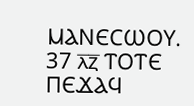ⲘⲀⲚⲈⲤⲰⲞⲨ.
37 ⲗ̅ⲍ̅ ⲦⲞⲦⲈ ⲠⲈϪⲀϤ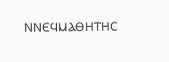ⲚⲚⲈϤⲘⲀⲐⲎⲦⲎⲤ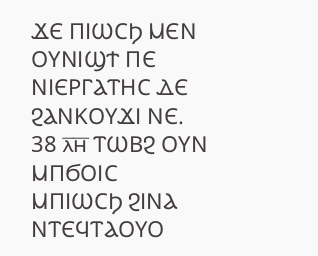ϪⲈ ⲠⲒⲰⲤϦ ⲘⲈⲚ ⲞⲨⲚⲒϢϮ ⲠⲈ ⲚⲒⲈⲢⲄⲀⲦⲎⲤ ⲆⲈ ϨⲀⲚⲔⲞⲨϪⲒ ⲚⲈ.
38 ⲗ̅ⲏ̅ ⲦⲰⲂϨ ⲞⲨⲚ ⲘⲠϬⲞⲒⲤ ⲘⲠⲒⲰⲤϦ ϨⲒⲚⲀ ⲚⲦⲈϤⲦⲀⲞⲨⲞ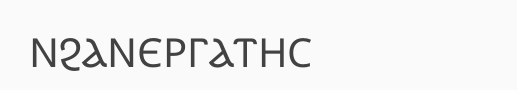ⲚϨⲀⲚⲈⲢⲄⲀⲦⲎⲤ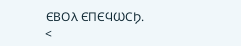ⲈⲂⲞⲖ ⲈⲠⲈϤⲰⲤϦ.
<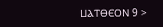ⳘⲀⲦⲐⲈⲞⲚ 9 >